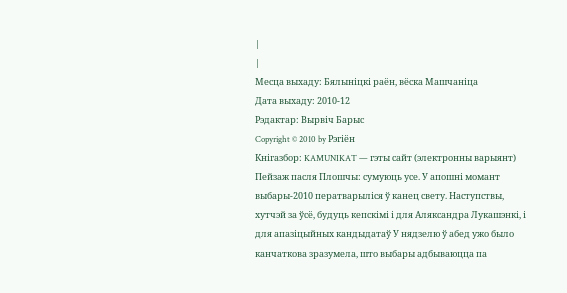|
|
Месца выхаду: Бялыніцкі раён, вёска Машчаніца
Дата выхаду: 2010-12
Рэдактар: Вырвіч Барыс
Copyright © 2010 by Рэгіён
Кнігазбор: KAMUNIKAT — гэты сайт (электронны варыянт)
Пейзаж пасля Плошчы: сумуюць усе. У апошні момант выбары-2010 ператварыліся ў канец свету. Наступствы, хутчэй за ўсё, будуць кепскімі і для Аляксандра Лукашэнкі, і для апазіцыйных кандыдатаў У нядзелю ў абед ужо было канчаткова зразумела, што выбары адбываюцца па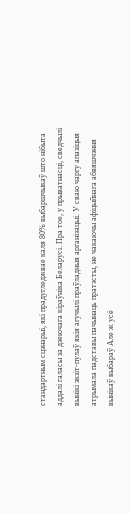стандартным сцэнарыі, які прадугледжвае каля 80% выбаршчыкаў што нібыта аддалі галасы за дзеючага кіраўніка Беларусі. Пра тое, у прыватнасці, сведчылі вынікі экзіт-пулаў якія агучылі праўладныя арганізацыі. У сваю чаргу апазіцыя атрымала падставы пачынаць пратэсты, не чакаючы афіцыйнага абвяшчэння вынікаў выбараў Але ж усё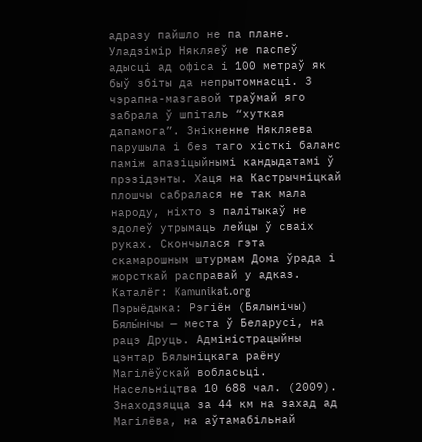адразу пайшло не па плане. Уладзімір Някляеў не паспеў адысці ад офіса і 100 метраў як быў збіты да непрытомнасці. З чэрапна-мазгавой траўмай яго забрала ў шпіталь “хуткая дапамога”. Знікненне Някляева парушыла і без таго хісткі баланс паміж апазіцыйнымі кандыдатамі ў прэзідэнты. Хаця на Кастрычніцкай плошчы сабралася не так мала народу, ніхто з палітыкаў не здолеў утрымаць лейцы ў сваіх руках. Скончылася гэта скамарошным штурмам Дома ўрада і жорсткай расправай у адказ.
Каталёг: Kamunikat.org
Пэрыёдыка: Рэгіён (Бялынічы)
Бялы́нічы — места ў Беларусі, на рацэ Друць. Адміністрацыйны цэнтар Бялыніцкага раёну Магілёўскай вобласьці. Насельніцтва 10 688 чал. (2009). Знаходзяцца за 44 км на захад ад Магілёва, на аўтамабільнай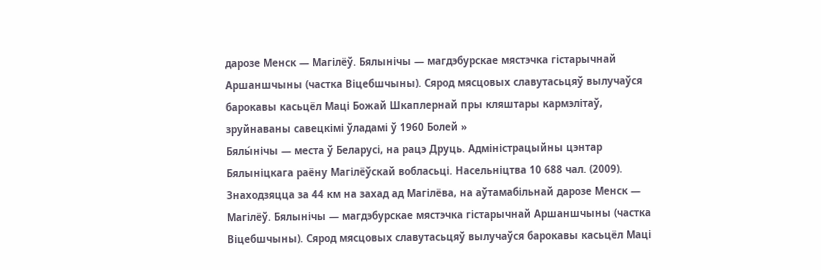дарозе Менск — Магілёў. Бялынічы — магдэбурскае мястэчка гістарычнай Аршаншчыны (частка Віцебшчыны). Сярод мясцовых славутасьцяў вылучаўся барокавы касьцёл Маці Божай Шкаплернай пры кляштары кармэлітаў, зруйнаваны савецкімі ўладамі ў 1960 Болей »
Бялы́нічы — места ў Беларусі, на рацэ Друць. Адміністрацыйны цэнтар Бялыніцкага раёну Магілёўскай вобласьці. Насельніцтва 10 688 чал. (2009). Знаходзяцца за 44 км на захад ад Магілёва, на аўтамабільнай дарозе Менск — Магілёў. Бялынічы — магдэбурскае мястэчка гістарычнай Аршаншчыны (частка Віцебшчыны). Сярод мясцовых славутасьцяў вылучаўся барокавы касьцёл Маці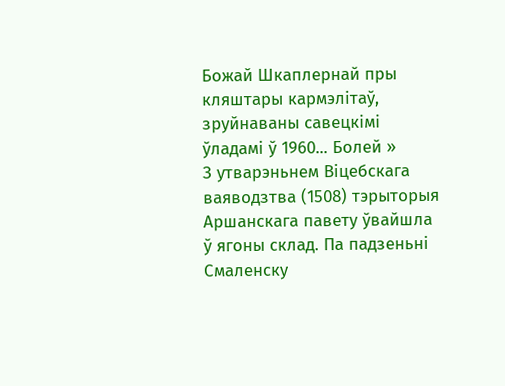Божай Шкаплернай пры кляштары кармэлітаў, зруйнаваны савецкімі ўладамі ў 1960... Болей »
З утварэньнем Віцебскага ваяводзтва (1508) тэрыторыя Аршанскага павету ўвайшла ў ягоны склад. Па падзеньні Смаленску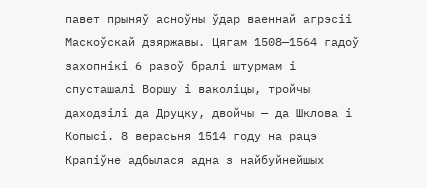павет прыняў асноўны ўдар ваеннай агрэсіі Маскоўскай дзяржавы. Цягам 1508—1564 гадоў захопнікі 6 разоў бралі штурмам і спусташалі Воршу і ваколіцы, тройчы даходзілі да Друцку, двойчы — да Шклова і Копысі. 8 верасьня 1514 году на рацэ Крапіўне адбылася адна з найбуйнейшых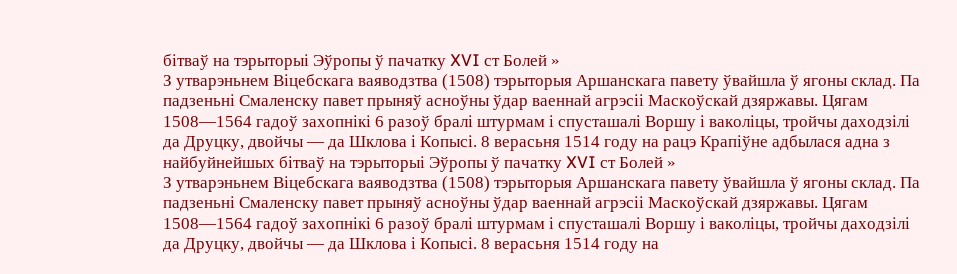бітваў на тэрыторыі Эўропы ў пачатку XVI ст Болей »
З утварэньнем Віцебскага ваяводзтва (1508) тэрыторыя Аршанскага павету ўвайшла ў ягоны склад. Па падзеньні Смаленску павет прыняў асноўны ўдар ваеннай агрэсіі Маскоўскай дзяржавы. Цягам 1508—1564 гадоў захопнікі 6 разоў бралі штурмам і спусташалі Воршу і ваколіцы, тройчы даходзілі да Друцку, двойчы — да Шклова і Копысі. 8 верасьня 1514 году на рацэ Крапіўне адбылася адна з найбуйнейшых бітваў на тэрыторыі Эўропы ў пачатку XVI ст Болей »
З утварэньнем Віцебскага ваяводзтва (1508) тэрыторыя Аршанскага павету ўвайшла ў ягоны склад. Па падзеньні Смаленску павет прыняў асноўны ўдар ваеннай агрэсіі Маскоўскай дзяржавы. Цягам 1508—1564 гадоў захопнікі 6 разоў бралі штурмам і спусташалі Воршу і ваколіцы, тройчы даходзілі да Друцку, двойчы — да Шклова і Копысі. 8 верасьня 1514 году на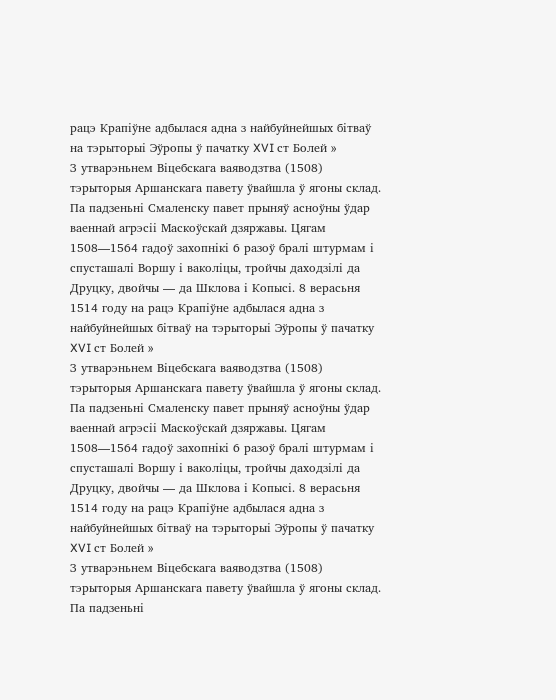рацэ Крапіўне адбылася адна з найбуйнейшых бітваў на тэрыторыі Эўропы ў пачатку XVI ст Болей »
З утварэньнем Віцебскага ваяводзтва (1508) тэрыторыя Аршанскага павету ўвайшла ў ягоны склад. Па падзеньні Смаленску павет прыняў асноўны ўдар ваеннай агрэсіі Маскоўскай дзяржавы. Цягам 1508—1564 гадоў захопнікі 6 разоў бралі штурмам і спусташалі Воршу і ваколіцы, тройчы даходзілі да Друцку, двойчы — да Шклова і Копысі. 8 верасьня 1514 году на рацэ Крапіўне адбылася адна з найбуйнейшых бітваў на тэрыторыі Эўропы ў пачатку XVI ст Болей »
З утварэньнем Віцебскага ваяводзтва (1508) тэрыторыя Аршанскага павету ўвайшла ў ягоны склад. Па падзеньні Смаленску павет прыняў асноўны ўдар ваеннай агрэсіі Маскоўскай дзяржавы. Цягам 1508—1564 гадоў захопнікі 6 разоў бралі штурмам і спусташалі Воршу і ваколіцы, тройчы даходзілі да Друцку, двойчы — да Шклова і Копысі. 8 верасьня 1514 году на рацэ Крапіўне адбылася адна з найбуйнейшых бітваў на тэрыторыі Эўропы ў пачатку XVI ст Болей »
З утварэньнем Віцебскага ваяводзтва (1508) тэрыторыя Аршанскага павету ўвайшла ў ягоны склад. Па падзеньні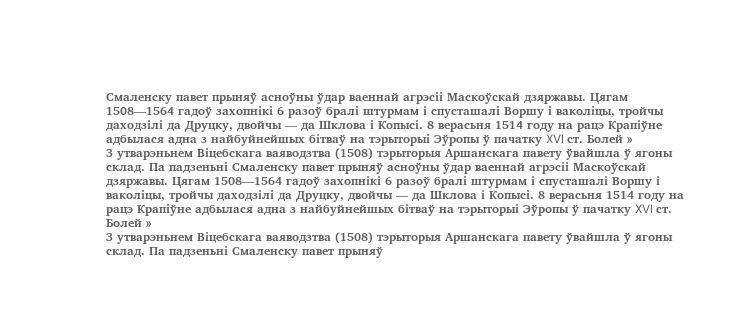Смаленску павет прыняў асноўны ўдар ваеннай агрэсіі Маскоўскай дзяржавы. Цягам 1508—1564 гадоў захопнікі 6 разоў бралі штурмам і спусташалі Воршу і ваколіцы, тройчы даходзілі да Друцку, двойчы — да Шклова і Копысі. 8 верасьня 1514 году на рацэ Крапіўне адбылася адна з найбуйнейшых бітваў на тэрыторыі Эўропы ў пачатку XVI ст. Болей »
З утварэньнем Віцебскага ваяводзтва (1508) тэрыторыя Аршанскага павету ўвайшла ў ягоны склад. Па падзеньні Смаленску павет прыняў асноўны ўдар ваеннай агрэсіі Маскоўскай дзяржавы. Цягам 1508—1564 гадоў захопнікі 6 разоў бралі штурмам і спусташалі Воршу і ваколіцы, тройчы даходзілі да Друцку, двойчы — да Шклова і Копысі. 8 верасьня 1514 году на рацэ Крапіўне адбылася адна з найбуйнейшых бітваў на тэрыторыі Эўропы ў пачатку XVI ст. Болей »
З утварэньнем Віцебскага ваяводзтва (1508) тэрыторыя Аршанскага павету ўвайшла ў ягоны склад. Па падзеньні Смаленску павет прыняў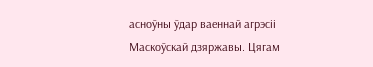асноўны ўдар ваеннай агрэсіі Маскоўскай дзяржавы. Цягам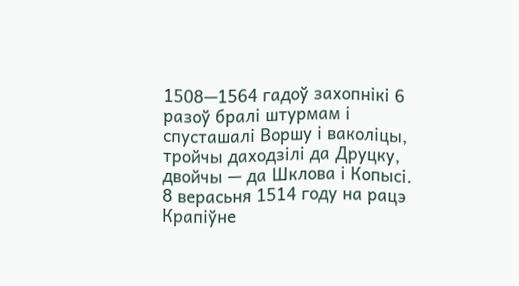1508—1564 гадоў захопнікі 6 разоў бралі штурмам і спусташалі Воршу і ваколіцы, тройчы даходзілі да Друцку, двойчы — да Шклова і Копысі. 8 верасьня 1514 году на рацэ Крапіўне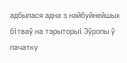адбылася адна з найбуйнейшых бітваў на тэрыторыі Эўропы ў пачатку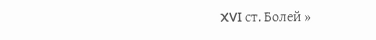XVI ст. Болей »